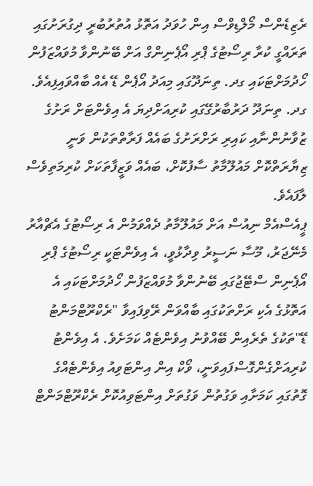ރެޒިޑެންސް މޯލްޑިވްސް އިން ހުވަދު އަތޮޅު އުތުރުބުރީ ދިގުރަށުގައި ތަރައްގީ ކުރާ ރިސޯޓުގެ ޕްރި އޯޕެނިންގް އަށް ބޭނުންވާ މުވައްޒަފުން ހޯދުމަށްޓަކައި ގދ. ތިނަދޫގައި މިއަދު އޯޕެން ޑޭ އެއް ބާއްވައިފިއެވެ.
ގދ. ތިނަދޫ ދަރުބާރުގޭގައި ކުރިއަށްދިޔަ އެ އިވެންޓަށް ރަށުގެ ޒުވާނުންނާއި ކައިރި ރަށްރަށުގެ ބައެއް ފަރާތްތަކުން ވަނީ ޒިޔާރަތްކޮށް މައުލޫމާތު ސާފުކޮށް، ބައެއް ވަޒީފާތަކަށް ކުރިމަތިވެސް ލާފައެވެ.
ޕީއެސްއެމް ނިއުސް އަށް މައުލޫމާތު ދެއްވަމުން އެ ރިސޯޓުގެ އެޗްއާރު މެނޭޖަރު، މޫސާ ނަސީރު ވިދާޅުވީ، އެ އިވެންޓަކީ ރިސޯޓުގެ ޕްރި އޯޕެނިން ސްޓޭޖުގައި ބޭނުންވާ މުވައްޒަފުން ހޯދުމަށްޓަކައި އެ އަތޮޅުގެ އެކި ރަށްތަކުގައި ބާއްވަން ރޭވިފައިވާ "ރެކްރޫޓްމަންޓު ޑޭ"ތަކުގެ ތެރެއިން ބޭއްވުނު އިވެންޓެއް ކަމަށެވެ. އެ އިވެންޓު ކުރިއަށްގެންގޮސްފައިވަނީ، ވޯކް އިން އިންޓަވިއު އިވެންޓެއްގެ ގޮތުގައި ކަމަށާއި ވަގުތުން ވަގުތަށް އިންޓަވިއުކޮށް ރެކްރޫޓްމަންޓް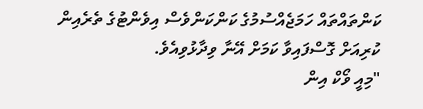ކަންތައްތައް ހަމަޖެއްސުމުގެ ކަންކަންވެސް އިވެންޓުގެ ތެރެއިން ކުރިއަށް ގޮސްފައިވާ ކަމަށް އޭނާ ވިދާޅުވިއެވެ.
"މިއީ ވޯކް އިން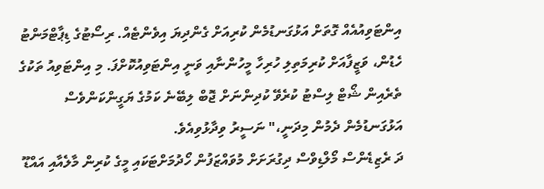އިންޓަވިއުއެއް ގޮތަށް އަޅުގަނޑުމެން ކުރިއަށް ގެންދިޔަ އިވެންޓެއް. ރިސޯޓުގެ ޑިޕާޓްމަންޓު ހެޑުން، ވަޒީފާއަށް ކުރިމަތިލި ހުރިހާ މީހުންނާއި ވަނީ އިންޓަވިއުކޮށްފަ. މި އިންޓަވިއު ތަކުގެ ތެރެއިން ޝޯޓް ލިސްޓު ކުރެވޭ ކުދިންނަށް ޖޮބް ލިބޭނެ ކަމުގެ ޔަގީންކަންވެސް އަޅުގަނޑުމެން ދެމުން މިދަނީ،" ނަސީރު ވިދާޅުވިއެވެ.
ދަ ރެޒިޑެންސް މޯލްޑިވްސް ދިގުރަށަށް މުވައްޒަފުން ހޯދުމަށްޓަކައި މީގެ ކުރިން މާލެއާއި އައްޑޫ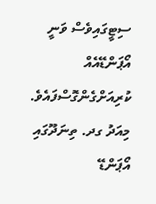ސިޓީގައިވެސް ވަނީ އޯޕަންޑޭއެއް ކުރިއަށްގެންގޮސްފައެވެ.
މިއަދު ގދ. ތިނަދޫގައި އޯޕަންޑޭ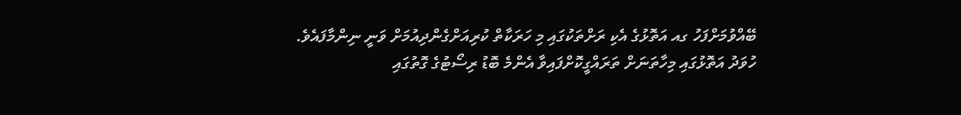ބޭއްވުމަށްފަހު ގއ އަތޮޅުގެ އެކި ރަށްތަކުގައި މި ހަރަކާތް ކުރިއަށްގެންދިއުމަށް ވަނީ ނިންމާފައެވެ.
ހުވަދު އަތޮޅުގައި މިހާތަނަށް ތަރައްގީކޮށްފައިވާ އެންމެ ބޮޑު ރިސޯޓުގެ ގޮތުގައި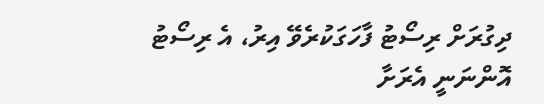ދިގުރަށް ރިސޯޓު ފާހަގަކުރެވޭ އިރު، އެ ރިސޯޓު އޮންނަނީ އެރަށާ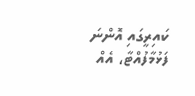ކައިރީގައި އޮންނަ ފަޅުމާފުއްޓާ، އެއް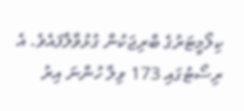ކިލޯމީޓަރުގެ ބްރިޖަކުން ގުޅުވާލާފައެވެ. އެ ރިސޯޓުގައި 173 ވިލާ ހުންނަ އިރު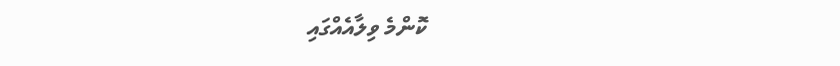ކޮންމެ ވިލާއެއްގައި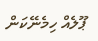ޕޫލެއް ހިމެނޭކަން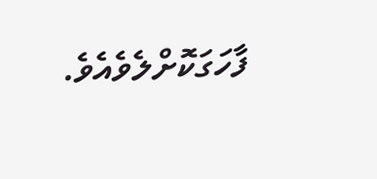ފާހަގަކޮށްލެވެއެވެ.